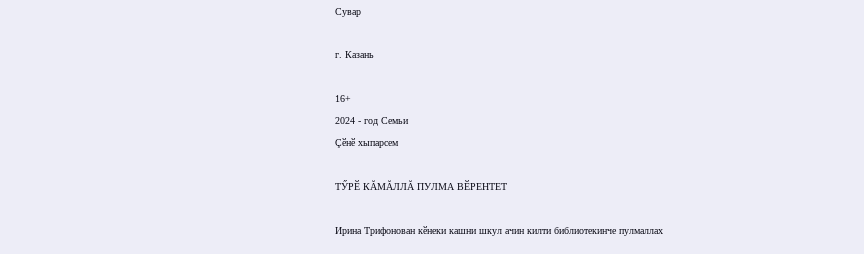Сувар

г. Казань

16+
2024 - год Семьи
Çӗнӗ хыпарсем

ТӲРӖ КĂМĂЛЛĂ ПУЛМА ВӖРЕНТЕТ

Ирина Трифонован кӗнеки кашни шкул ачин килти библиотекинче пулмаллах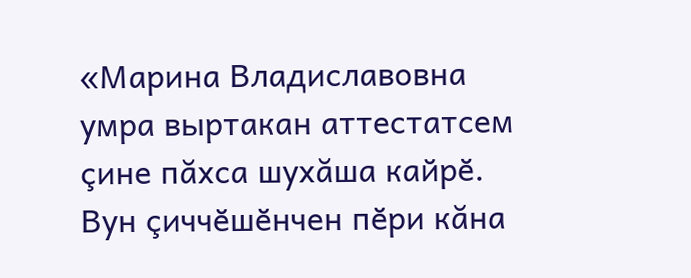«Марина Владиславовна умра выртакан аттестатсем çине пăхса шухăша кайрӗ. Вун çиччӗшӗнчен пӗри кăна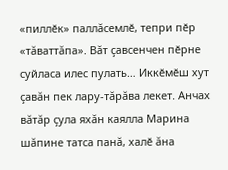«пиллӗк» паллăсемлӗ, тепри пӗр «тăваттăпа». Вăт çавсенчен пӗрне суйласа илес пулать… Иккӗмӗш хут çавăн пек лару-тăрăва лекет. Анчах вăтăр çула яхăн каялла Марина шăпине татса панă, халӗ ăна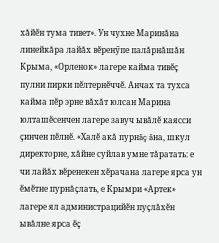хăйӗн тума тивет». Ун чухне Маринăна линейкăра лайăх вӗренӳпе палăрнăшăн Крыма, «Орленок» лагере кайма тивӗç пулни пирки пӗлтернӗччӗ. Анчах та тухса кайма пӗр эрне вăхăт юлсан Марина юлташӗсенчен лагере завуч ывăлӗ каясси çинчен пӗлнӗ. «Халӗ акă пурнăç ăна, шкул директорне, хăйне суйлав умне тăратать: е чи лайăх вӗренекен хӗрачана лагере ярса ун ӗмӗтне пурнăçлать, е Крымри «Артек» лагере ял администрацийӗн пуçлăхӗн ывăлне ярса ӗç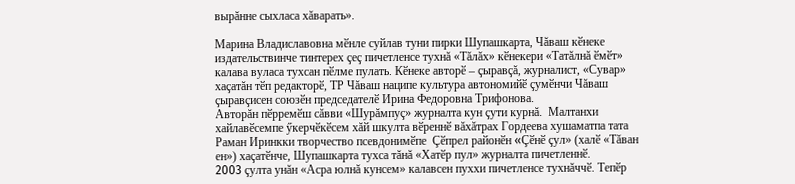вырăнне сыхласа хăварать».

Марина Владиславовна мӗнле суйлав туни пирки Шупашкарта, Чăваш кӗнеке издательствинче тинтерех çеç пичетленсе тухнă «Тăлăх» кӗнекери «Татăлнă ӗмӗт» калава вуласа тухсан пӗлме пулать. Кӗнеке авторӗ – çыравçă, журналист, «Сувар» хаçатăн тӗп редакторӗ, ТР Чăваш наципе культура автономийӗ çумӗнчи Чăваш çыравçисен союзӗн председателӗ Ирина Федоровна Трифонова.
Авторăн пӗрремӗш сăвви «Шурăмпуç» журналта кун çути курнă.  Малтанхи хайлавӗсемпе ӳкерчӗкӗсем хăй шкулта вӗреннӗ вăхăтрах Гордеева хушаматпа тата Раман Иринкки творчество псевдонимӗпе  Çӗпрел районӗн «Çӗнӗ çул» (халӗ «Тăван ен») хаçатӗнче, Шупашкарта тухса тăнă «Хатӗр пул» журналта пичетленнӗ.
2003 çулта унăн «Асра юлнă кунсем» калавсен пуххи пичетленсе тухнăччӗ. Тепӗр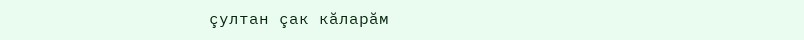çултан çак кăларăм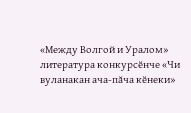«Между Волгой и Уралом»  литература конкурсӗнче «Чи вуланакан ача-пăча кӗнеки»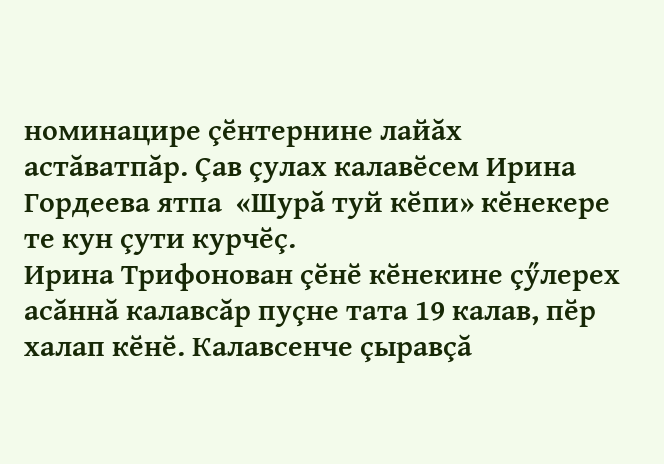номинацире çӗнтернине лайăх астăватпăр. Çав çулах калавӗсем Ирина Гордеева ятпа  «Шурă туй кӗпи» кӗнекере те кун çути курчӗç.
Ирина Трифонован çӗнӗ кӗнекине çӳлерех асăннă калавсăр пуçне тата 19 калав, пӗр халап кӗнӗ. Калавсенче çыравçă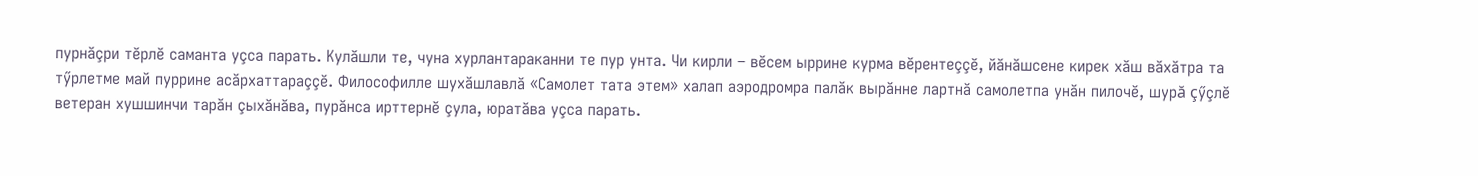пурнăçри тӗрлӗ саманта уçса парать. Кулăшли те, чуна хурлантараканни те пур унта. Чи кирли – вӗсем ыррине курма вӗрентеççӗ, йăнăшсене кирек хăш вăхăтра та тӳрлетме май пуррине асăрхаттараççӗ. Философилле шухăшлавлă «Самолет тата этем» халап аэродромра палăк вырăнне лартнă самолетпа унăн пилочӗ, шурă çӳçлӗ ветеран хушшинчи тарăн çыхăнăва, пурăнса ирттернӗ çула, юратăва уçса парать.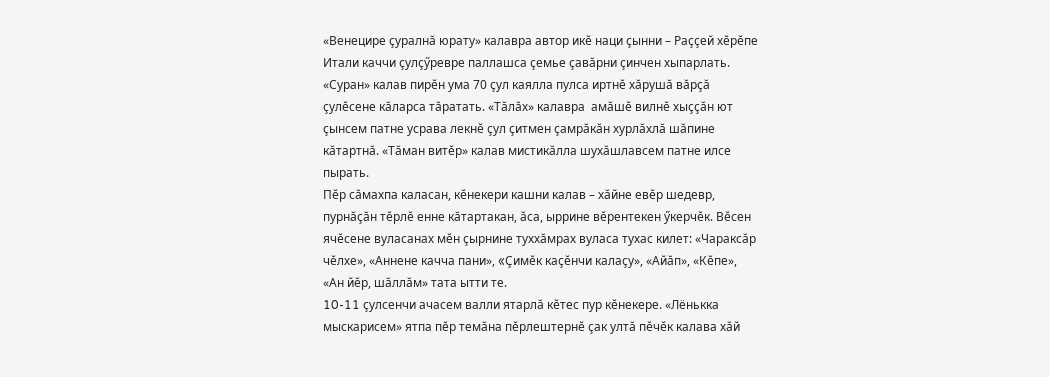«Венецире çуралнă юрату» калавра автор икӗ наци çынни – Раççей хӗрӗпе Итали каччи çулçӳревре паллашса çемье çавăрни çинчен хыпарлать. «Суран» калав пирӗн ума 70 çул каялла пулса иртнӗ хăрушă вăрçă çулӗсене кăларса тăратать. «Тăлăх» калавра  амăшӗ вилнӗ хыççăн ют çынсем патне усрава лекнӗ çул çитмен çамрăкăн хурлăхлă шăпине кăтартнă. «Тăман витӗр» калав мистикăлла шухăшлавсем патне илсе пырать.
Пӗр сăмахпа каласан, кӗнекери кашни калав – хăйне евӗр шедевр, пурнăçăн тӗрлӗ енне кăтартакан, ăса, ыррине вӗрентекен ӳкерчӗк. Вӗсен ячӗсене вуласанах мӗн çырнине туххăмрах вуласа тухас килет: «Чараксăр чӗлхе», «Аннене качча пани», «Çимӗк каçӗнчи калаçу», «Айăп», «Кӗпе», «Ан йӗр, шăллăм» тата ытти те.
10-11 çулсенчи ачасем валли ятарлă кӗтес пур кӗнекере. «Лёнькка мыскарисем» ятпа пӗр темăна пӗрлештернӗ çак ултă пӗчӗк калава хăй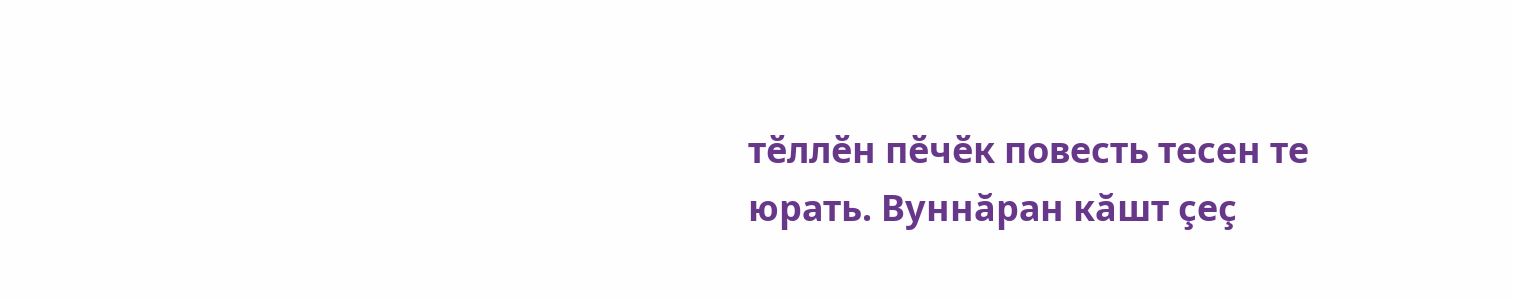тӗллӗн пӗчӗк повесть тесен те юрать. Вуннăран кăшт çеç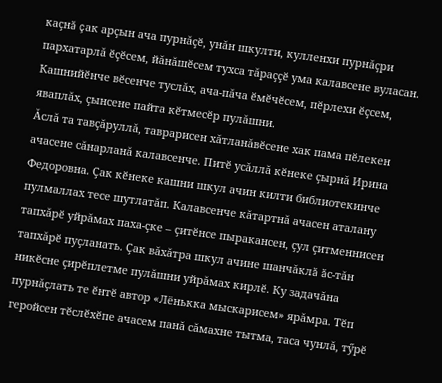каçнă çак арçын ача пурнăçӗ, унăн шкулти, кулленхи пурнăçри пархатарлă ӗçӗсем, йăнăшӗсем тухса тăраççӗ ума калавсене вуласан. Кашнийӗнче вӗсенче туслăх, ача-пăча ӗмӗчӗсем, пӗрлехи ӗçсем, яваплăх, çынсене пайта кӗтмесӗр пулăшни.
Ăслă та тавçăруллă, таврарисен хăтланăвӗсене хак пама пӗлекен ачасене сăнарланă калавсенче. Питӗ усăллă кӗнеке çырнă Ирина Федоровна. Çак кӗнеке кашни шкул ачин килти библиотекинче пулмаллах тесе шутлатăп. Калавсенче кăтартнă ачасен аталану тапхăрӗ уйрăмах паха-çке – çитӗнсе пыракансен, çул çитменнисен тапхăрӗ пуçланать. Çак вăхăтра шкул ачине шанчăклă ăс-тăн никӗсне çирӗплетме пулăшни уйрăмах кирлӗ. Ку задачăна пурнăçлать те ӗнтӗ автор «Лёнькка мыскарисем» ярăмра. Тӗп геройсен тӗслӗхӗпе ачасем панă сăмахне тытма, таса чунлă, тӳрӗ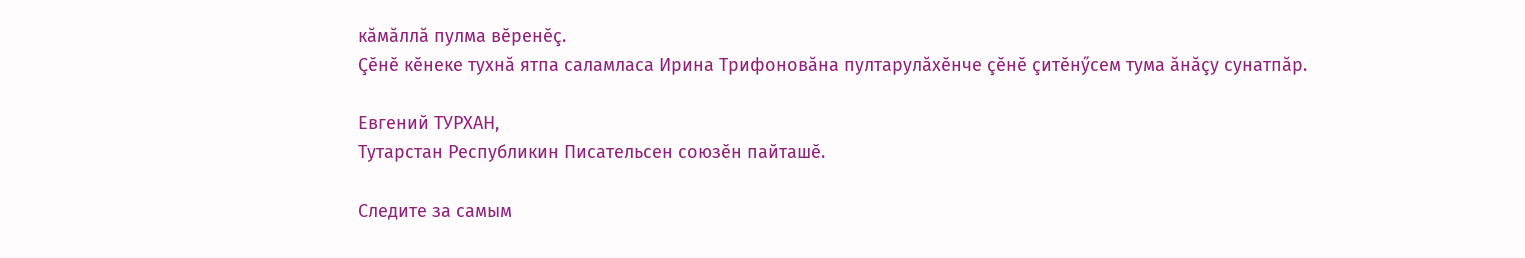кăмăллă пулма вӗренӗç.
Çӗнӗ кӗнеке тухнă ятпа саламласа Ирина Трифоновăна пултарулăхӗнче çӗнӗ çитӗнӳсем тума ăнăçу сунатпăр.

Евгений ТУРХАН,
Тутарстан Республикин Писательсен союзӗн пайташӗ.

Следите за самым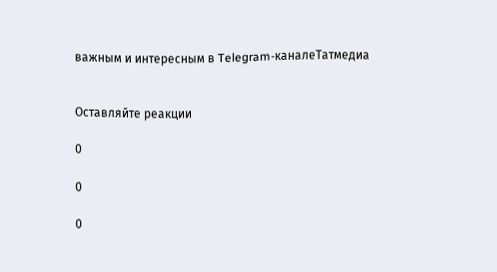важным и интересным в Telegram-каналеТатмедиа


Оставляйте реакции

0

0

0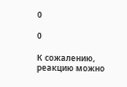0

0

К сожалению, реакцию можно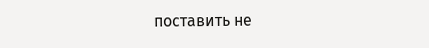поставить не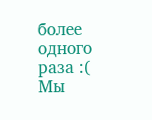более одного раза :(
Мы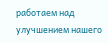работаем над улучшением нашего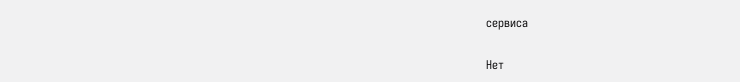сервиса

Нет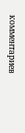комментариев